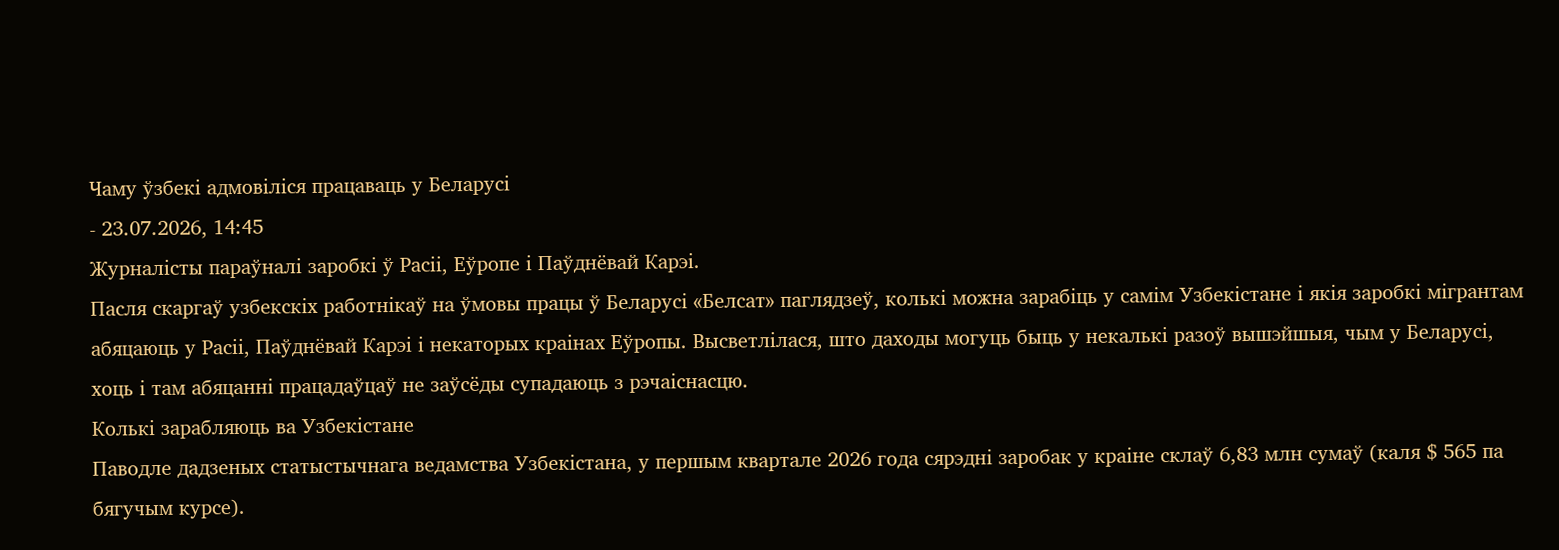Чаму ўзбекі адмовіліся працаваць у Беларусі
- 23.07.2026, 14:45
Журналісты параўналі заробкі ў Расіі, Еўропе і Паўднёвай Карэі.
Пасля скаргаў узбекскіх работнікаў на ўмовы працы ў Беларусі «Белсат» паглядзеў, колькі можна зарабіць у самім Узбекістане і якія заробкі мігрантам абяцаюць у Расіі, Паўднёвай Карэі і некаторых краінах Еўропы. Высветлілася, што даходы могуць быць у некалькі разоў вышэйшыя, чым у Беларусі, хоць і там абяцанні працадаўцаў не заўсёды супадаюць з рэчаіснасцю.
Колькі зарабляюць ва Узбекістане
Паводле дадзеных статыстычнага ведамства Узбекістана, у першым квартале 2026 года сярэдні заробак у краіне склаў 6,83 млн сумаў (каля $ 565 па бягучым курсе).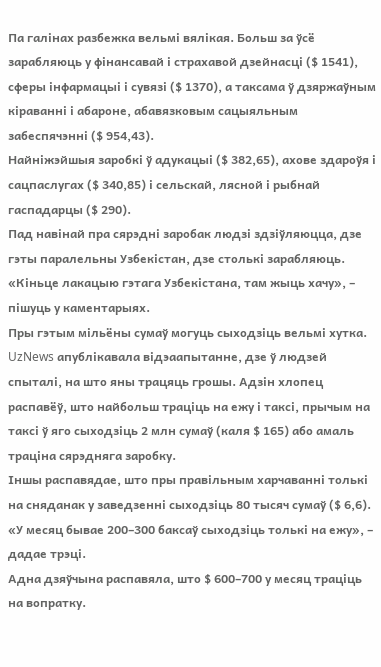Па галінах разбежка вельмі вялікая. Больш за ўсё зарабляюць у фінансавай і страхавой дзейнасці ($ 1541), сферы інфармацыі і сувязі ($ 1370), а таксама ў дзяржаўным кіраванні і абароне, абавязковым сацыяльным забеспячэнні ($ 954,43).
Найніжэйшыя заробкі ў адукацыі ($ 382,65), ахове здароўя і сацпаслугах ($ 340,85) і сельскай, лясной і рыбнай гаспадарцы ($ 290).
Пад навінай пра сярэдні заробак людзі здзіўляюцца, дзе гэты паралельны Узбекістан, дзе столькі зарабляюць.
«Кіньце лакацыю гэтага Узбекістана, там жыць хачу», – пішуць у каментарыях.
Пры гэтым мільёны сумаў могуць сыходзіць вельмі хутка. UzNews апублікавала відэаапытанне, дзе ў людзей спыталі, на што яны трацяць грошы. Адзін хлопец распавёў, што найбольш траціць на ежу і таксі, прычым на таксі ў яго сыходзіць 2 млн сумаў (каля $ 165) або амаль траціна сярэдняга заробку.
Іншы распавядае, што пры правільным харчаванні толькі на сняданак у заведзенні сыходзіць 80 тысяч сумаў ($ 6,6).
«У месяц бывае 200–300 баксаў сыходзіць толькі на ежу», – дадае трэці.
Адна дзяўчына распавяла, што $ 600–700 у месяц траціць на вопратку.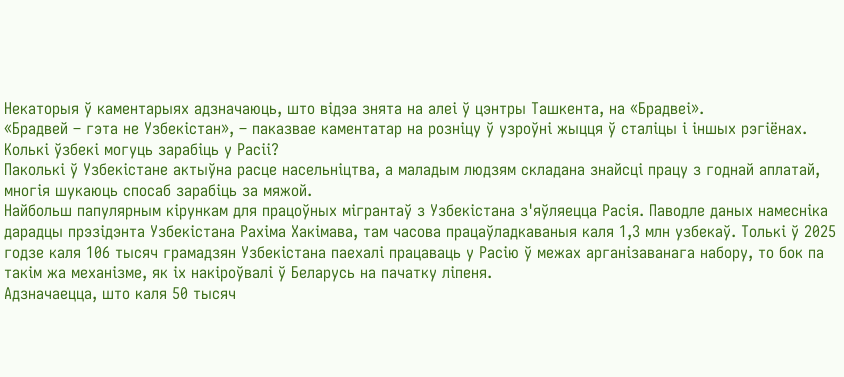Некаторыя ў каментарыях адзначаюць, што відэа знята на алеі ў цэнтры Ташкента, на «Брадвеі».
«Брадвей – гэта не Узбекістан», – паказвае каментатар на розніцу ў узроўні жыцця ў сталіцы і іншых рэгіёнах.
Колькі ўзбекі могуць зарабіць у Расіі?
Паколькі ў Узбекістане актыўна расце насельніцтва, а маладым людзям складана знайсці працу з годнай аплатай, многія шукаюць спосаб зарабіць за мяжой.
Найбольш папулярным кірункам для працоўных мігрантаў з Узбекістана з'яўляецца Расія. Паводле даных намесніка дарадцы прэзідэнта Узбекістана Рахіма Хакімава, там часова працаўладкаваныя каля 1,3 млн узбекаў. Толькі ў 2025 годзе каля 106 тысяч грамадзян Узбекістана паехалі працаваць у Расію ў межах арганізаванага набору, то бок па такім жа механізме, як іх накіроўвалі ў Беларусь на пачатку ліпеня.
Адзначаецца, што каля 50 тысяч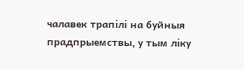чалавек трапілі на буйныя прадпрыемствы, у тым ліку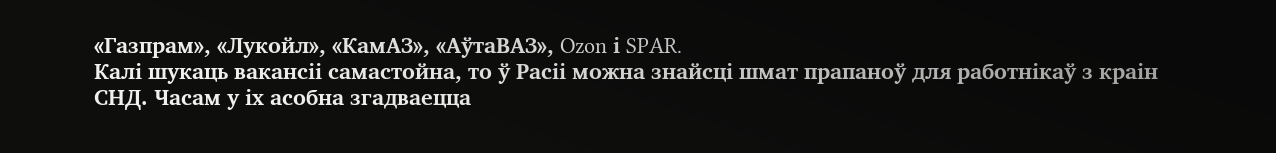«Газпрам», «Лукойл», «КамАЗ», «АўтаВАЗ», Ozon і SPAR.
Калі шукаць вакансіі самастойна, то ў Расіі можна знайсці шмат прапаноў для работнікаў з краін СНД. Часам у іх асобна згадваецца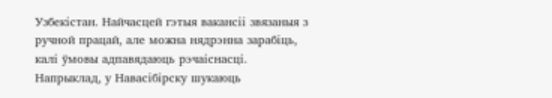Узбекістан. Найчасцей гэтыя вакансіі звязаныя з ручной працай, але можна нядрэнна зарабіць, калі ўмовы адпавядаюць рэчаіснасці.
Напрыклад, у Навасібірску шукаюць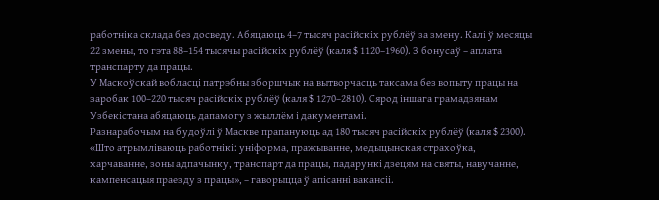работніка склада без досведу. Абяцаюць 4–7 тысяч расійскіх рублёў за змену. Калі ў месяцы 22 змены, то гэта 88–154 тысячы расійскіх рублёў (каля $ 1120–1960). З бонусаў – аплата транспарту да працы.
У Маскоўскай вобласці патрэбны зборшчык на вытворчасць таксама без вопыту працы на заробак 100–220 тысяч расійскіх рублёў (каля $ 1270–2810). Сярод іншага грамадзянам Узбекістана абяцаюць дапамогу з жыллём і дакументамі.
Разнарабочым на будоўлі ў Маскве прапануюць ад 180 тысяч расійскіх рублёў (каля $ 2300).
«Што атрымліваюць работнікі: уніформа, пражыванне, медыцынская страхоўка, харчаванне, зоны адпачынку, транспарт да працы, падарункі дзецям на святы, навучанне, кампенсацыя праезду з працы», – гаворыцца ў апісанні вакансіі.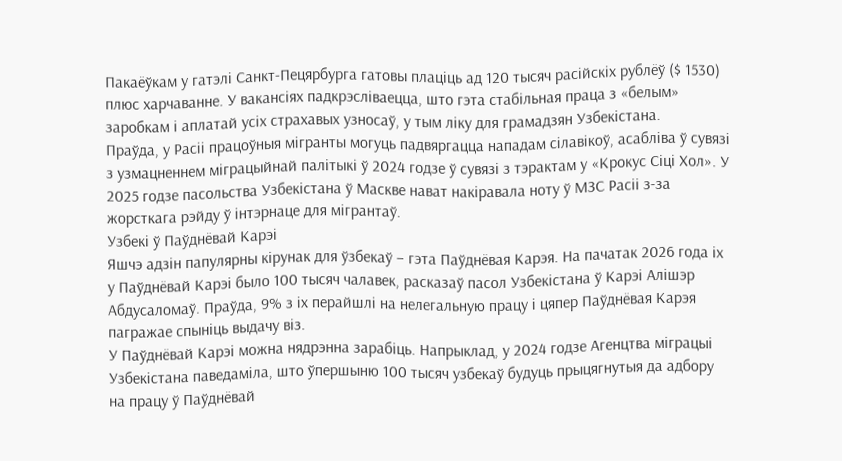Пакаёўкам у гатэлі Санкт-Пецярбурга гатовы плаціць ад 120 тысяч расійскіх рублёў ($ 1530) плюс харчаванне. У вакансіях падкрэсліваецца, што гэта стабільная праца з «белым» заробкам і аплатай усіх страхавых узносаў, у тым ліку для грамадзян Узбекістана.
Праўда, у Расіі працоўныя мігранты могуць падвяргацца нападам сілавікоў, асабліва ў сувязі з узмацненнем міграцыйнай палітыкі ў 2024 годзе ў сувязі з тэрактам у «Крокус Сіці Хол». У 2025 годзе пасольства Узбекістана ў Маскве нават накіравала ноту ў МЗС Расіі з-за жорсткага рэйду ў інтэрнаце для мігрантаў.
Узбекі ў Паўднёвай Карэі
Яшчэ адзін папулярны кірунак для ўзбекаў – гэта Паўднёвая Карэя. На пачатак 2026 года іх у Паўднёвай Карэі было 100 тысяч чалавек, расказаў пасол Узбекістана ў Карэі Алішэр Абдусаломаў. Праўда, 9% з іх перайшлі на нелегальную працу і цяпер Паўднёвая Карэя пагражае спыніць выдачу віз.
У Паўднёвай Карэі можна нядрэнна зарабіць. Напрыклад, у 2024 годзе Агенцтва міграцыі Узбекістана паведаміла, што ўпершыню 100 тысяч узбекаў будуць прыцягнутыя да адбору на працу ў Паўднёвай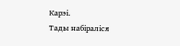Карэі.
Тады набіраліся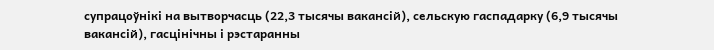супрацоўнікі на вытворчасць (22,3 тысячы вакансій), сельскую гаспадарку (6,9 тысячы вакансій), гасцінічны і рэстаранны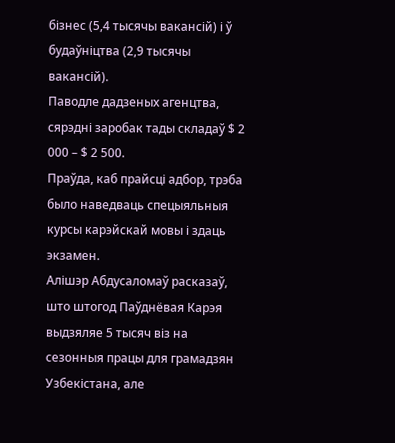бізнес (5,4 тысячы вакансій) і ў будаўніцтва (2,9 тысячы вакансій).
Паводле дадзеных агенцтва, сярэдні заробак тады складаў $ 2 000 – $ 2 500.
Праўда, каб прайсці адбор, трэба было наведваць спецыяльныя курсы карэйскай мовы і здаць экзамен.
Алішэр Абдусаломаў расказаў, што штогод Паўднёвая Карэя выдзяляе 5 тысяч віз на сезонныя працы для грамадзян Узбекістана, але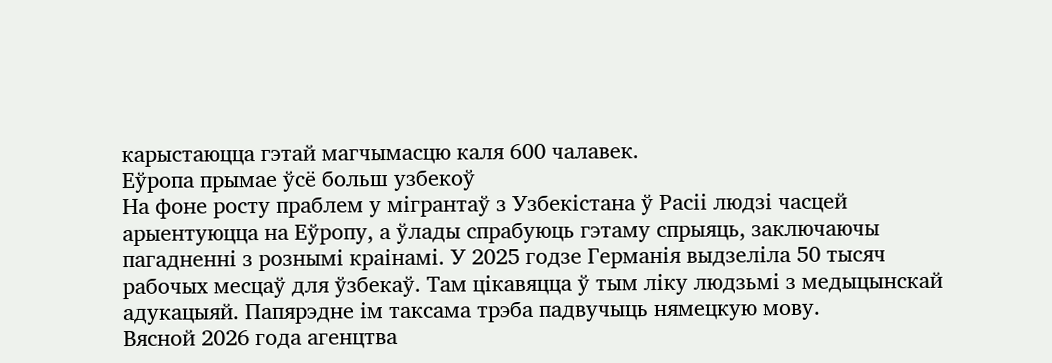карыстаюцца гэтай магчымасцю каля 600 чалавек.
Еўропа прымае ўсё больш узбекоў
На фоне росту праблем у мігрантаў з Узбекістана ў Расіі людзі часцей арыентуюцца на Еўропу, а ўлады спрабуюць гэтаму спрыяць, заключаючы пагадненні з рознымі краінамі. У 2025 годзе Германія выдзеліла 50 тысяч рабочых месцаў для ўзбекаў. Там цікавяцца ў тым ліку людзьмі з медыцынскай адукацыяй. Папярэдне ім таксама трэба падвучыць нямецкую мову.
Вясной 2026 года агенцтва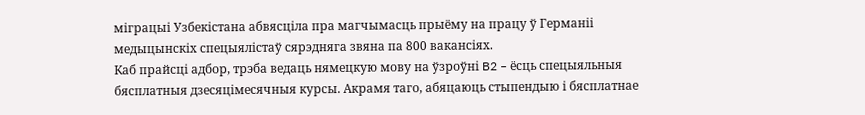міграцыі Узбекістана абвясціла пра магчымасць прыёму на працу ў Германіі медыцынскіх спецыялістаў сярэдняга звяна па 800 вакансіях.
Каб прайсці адбор, трэба ведаць нямецкую мову на ўзроўні B2 – ёсць спецыяльныя бясплатныя дзесяцімесячныя курсы. Акрамя таго, абяцаюць стыпендыю і бясплатнае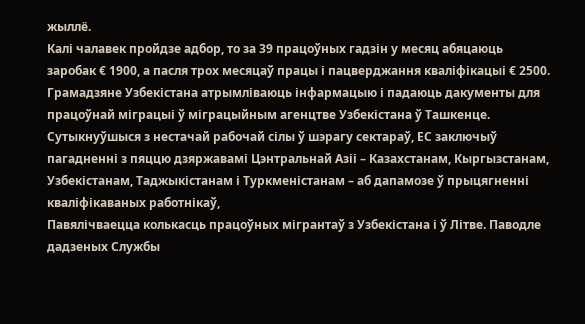жыллё.
Калі чалавек пройдзе адбор, то за 39 працоўных гадзін у месяц абяцаюць заробак € 1900, а пасля трох месяцаў працы і пацверджання кваліфікацыі € 2500.
Грамадзяне Узбекістана атрымліваюць інфармацыю і падаюць дакументы для працоўнай міграцыі ў міграцыйным агенцтве Узбекістана ў Ташкенце. Сутыкнуўшыся з нестачай рабочай сілы ў шэрагу сектараў, ЕС заключыў пагадненні з пяццю дзяржавамі Цэнтральнай Азіі – Казахстанам, Кыргызстанам, Узбекістанам, Таджыкістанам і Туркменістанам – аб дапамозе ў прыцягненні кваліфікаваных работнікаў,
Павялічваецца колькасць працоўных мігрантаў з Узбекістана і ў Літве. Паводле дадзеных Службы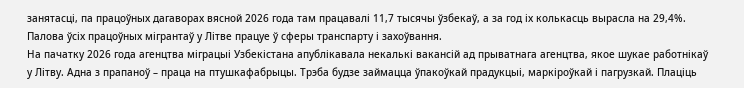занятасці, па працоўных дагаворах вясной 2026 года там працавалі 11,7 тысячы ўзбекаў, а за год іх колькасць вырасла на 29,4%. Палова ўсіх працоўных мігрантаў у Літве працуе ў сферы транспарту і захоўвання.
На пачатку 2026 года агенцтва міграцыі Узбекістана апублікавала некалькі вакансій ад прыватнага агенцтва, якое шукае работнікаў у Літву. Адна з прапаноў – праца на птушкафабрыцы. Трэба будзе займацца ўпакоўкай прадукцыі, маркіроўкай і пагрузкай. Плаціць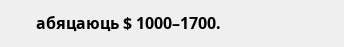абяцаюць $ 1000–1700.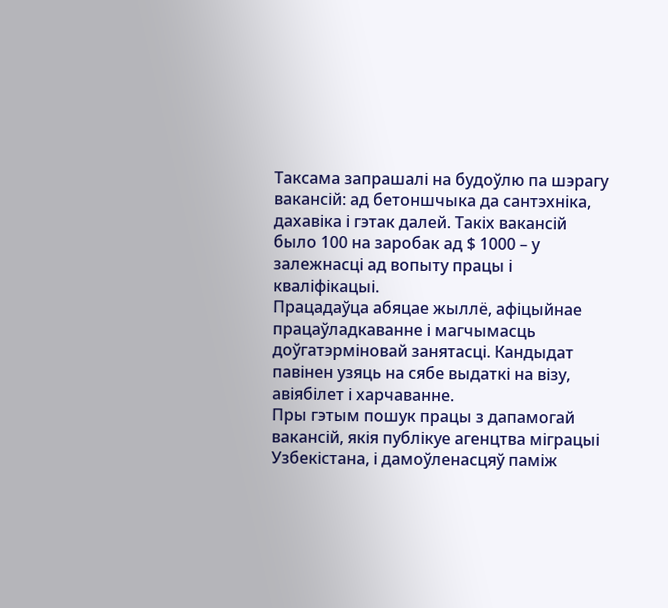Таксама запрашалі на будоўлю па шэрагу вакансій: ад бетоншчыка да сантэхніка, дахавіка і гэтак далей. Такіх вакансій было 100 на заробак ад $ 1000 – у залежнасці ад вопыту працы і кваліфікацыі.
Працадаўца абяцае жыллё, афіцыйнае працаўладкаванне і магчымасць доўгатэрміновай занятасці. Кандыдат павінен узяць на сябе выдаткі на візу, авіябілет і харчаванне.
Пры гэтым пошук працы з дапамогай вакансій, якія публікуе агенцтва міграцыі Узбекістана, і дамоўленасцяў паміж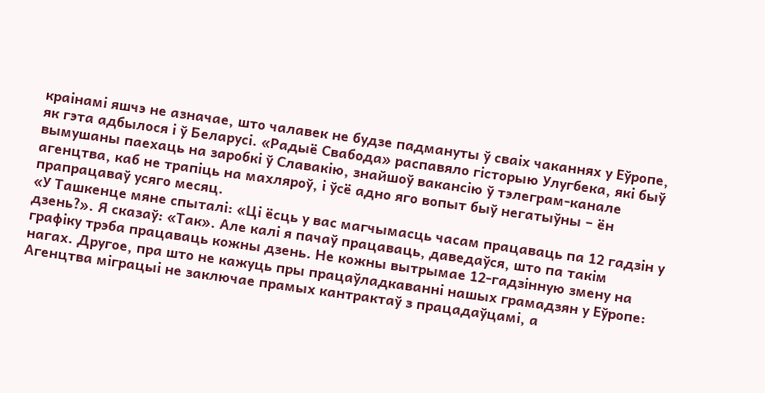краінамі яшчэ не азначае, што чалавек не будзе падмануты ў сваіх чаканнях у Еўропе, як гэта адбылося і ў Беларусі. «Радыё Свабода» распавяло гісторыю Улугбека, які быў вымушаны паехаць на заробкі ў Славакію, знайшоў вакансію ў тэлеграм-канале агенцтва, каб не трапіць на махляроў, і ўсё адно яго вопыт быў негатыўны – ён прапрацаваў усяго месяц.
«У Ташкенце мяне спыталі: «Ці ёсць у вас магчымасць часам працаваць па 12 гадзін у дзень?». Я сказаў: «Так». Але калі я пачаў працаваць, даведаўся, што па такім графіку трэба працаваць кожны дзень. Не кожны вытрымае 12-гадзінную змену на нагах. Другое, пра што не кажуць пры працаўладкаванні нашых грамадзян у Еўропе: Агенцтва міграцыі не заключае прамых кантрактаў з працадаўцамі, а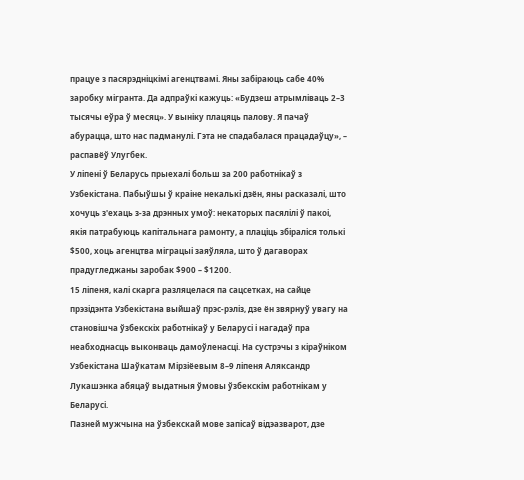працуе з пасярэдніцкімі агенцтвамі. Яны забіраюць сабе 40% заробку мігранта. Да адпраўкі кажуць: «Будзеш атрымліваць 2–3 тысячы еўра ў месяц». У выніку плацяць палову. Я пачаў абурацца, што нас падманулі. Гэта не спадабалася працадаўцу», – распавёў Улугбек.
У ліпені ў Беларусь прыехалі больш за 200 работнікаў з Узбекістана. Пабыўшы ў краіне некалькі дзён, яны расказалі, што хочуць з'ехаць з-за дрэнных умоў: некаторых пасялілі ў пакоі, якія патрабуюць капітальнага рамонту, а плаціць збіраліся толькі $500, хоць агенцтва міграцыі заяўляла, што ў дагаворах прадугледжаны заробак $900 – $1200.
15 ліпеня, калі скарга разляцелася па сацсетках, на сайце прэзідэнта Узбекістана выйшаў прэс-рэліз, дзе ён звярнуў увагу на становішча ўзбекскіх работнікаў у Беларусі і нагадаў пра неабходнасць выконваць дамоўленасці. На сустрэчы з кіраўніком Узбекістана Шаўкатам Мірзіёевым 8–9 ліпеня Аляксандр Лукашэнка абяцаў выдатныя ўмовы ўзбекскім работнікам у Беларусі.
Пазней мужчына на ўзбекскай мове запісаў відэазварот, дзе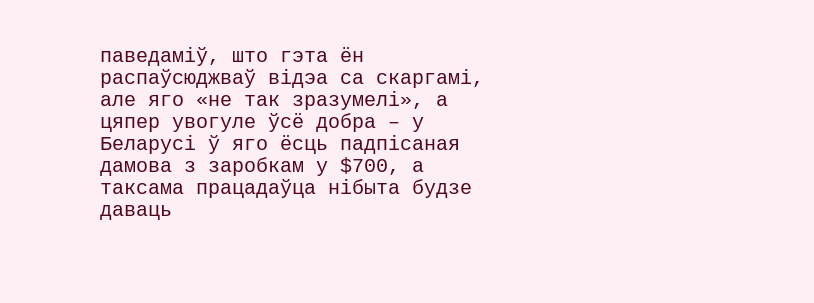паведаміў, што гэта ён распаўсюджваў відэа са скаргамі, але яго «не так зразумелі», а цяпер увогуле ўсё добра – у Беларусі ў яго ёсць падпісаная дамова з заробкам у $700, а таксама працадаўца нібыта будзе даваць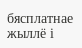бясплатнае жыллё і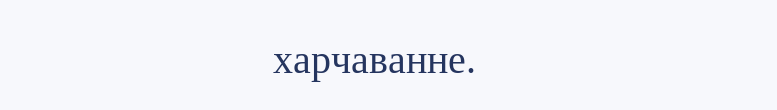харчаванне.